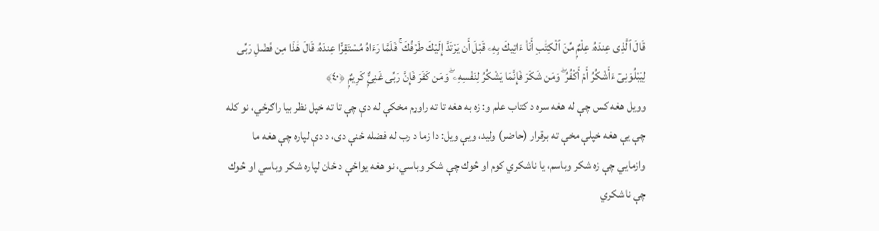قَالَ ٱلَّذِى عِندَهُۥ عِلْمٌۭ مِّنَ ٱلْكِتَٰبِ أَنَا۠ ءَاتِيكَ بِهِۦ قَبْلَ أَن يَرْتَدَّ إِلَيْكَ طَرْفُكَ ۚ فَلَمَّا رَءَاهُ مُسْتَقِرًّا عِندَهُۥ قَالَ هَٰذَا مِن فَضْلِ رَبِّى لِيَبْلُوَنِىٓ ءَأَشْكُرُ أَمْ أَكْفُرُ ۖ وَمَن شَكَرَ فَإِنَّمَا يَشْكُرُ لِنَفْسِهِۦ ۖ وَمَن كَفَرَ فَإِنَّ رَبِّى غَنِىٌّۭ كَرِيمٌۭ ﴿٤٠﴾
وویل هغه كس چې له هغه سره د كتاب علم و: زه به هغه تا ته راوړم مخكې له دې چې تا ته خپل نظر بیا راګرځي، نو كله چې يې هغه خپلې مخې ته برقرار (حاضر) ولید، ويې ويل: دا زما د رب له فضله ځنې دى، د دې لپاره چې هغه ما وازمايي چې زه شكر وباسم، یا ناشكري كوم او څوك چې شكر وباسي، نو هغه يواځې د ځان لپاره شكر وباسي او څوك چې ناشكري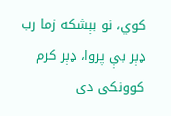كوي، نو بېشكه زما رب ډېر بې پروا، ډېر كرم كوونكى دى